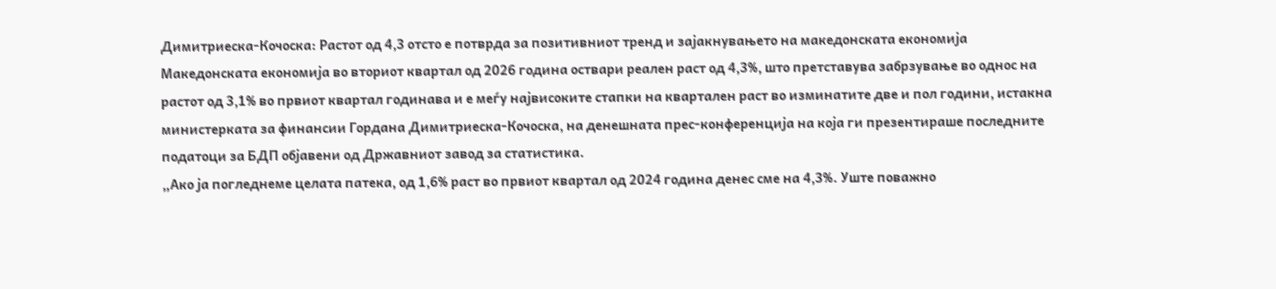Димитриеска-Кочоска: Растот од 4,3 отсто е потврда за позитивниот тренд и зајакнувањето на македонската економија
Македонската економија во вториот квартал од 2026 година оствари реален раст од 4,3%, што претставува забрзување во однос на растот од 3,1% во првиот квартал годинава и е меѓу највисоките стапки на квартален раст во изминатите две и пол години, истакна министерката за финансии Гордана Димитриеска-Кочоска, на денешната прес-конференција на која ги презентираше последните податоци за БДП објавени од Државниот завод за статистика.
„Ако ја погледнеме целата патека, од 1,6% раст во првиот квартал од 2024 година денес сме на 4,3%. Уште поважно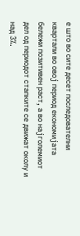е што во сите десет последователни квартали во овој период економијата бележи позитивен раст, а во најголемиот дел од периодот стапките се движат околу и над 3%.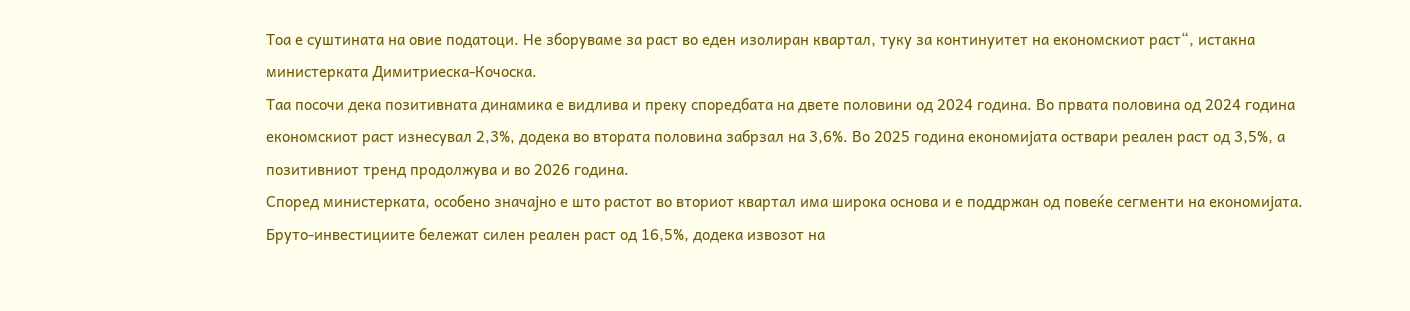Тоа е суштината на овие податоци. Не зборуваме за раст во еден изолиран квартал, туку за континуитет на економскиот раст“, истакна министерката Димитриеска-Кочоска.
Таа посочи дека позитивната динамика е видлива и преку споредбата на двете половини од 2024 година. Во првата половина од 2024 година економскиот раст изнесувал 2,3%, додека во втората половина забрзал на 3,6%. Во 2025 година економијата оствари реален раст од 3,5%, а позитивниот тренд продолжува и во 2026 година.
Според министерката, особено значајно е што растот во вториот квартал има широка основа и е поддржан од повеќе сегменти на економијата. Бруто-инвестициите бележат силен реален раст од 16,5%, додека извозот на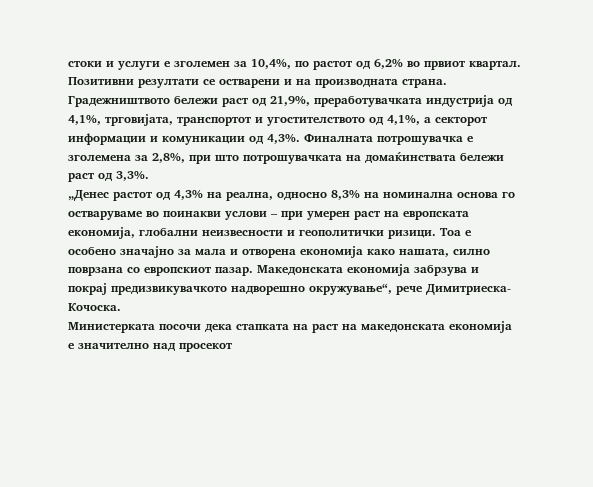стоки и услуги е зголемен за 10,4%, по растот од 6,2% во првиот квартал.
Позитивни резултати се остварени и на производната страна. Градежништвото бележи раст од 21,9%, преработувачката индустрија од 4,1%, трговијата, транспортот и угостителството од 4,1%, а секторот информации и комуникации од 4,3%. Финалната потрошувачка е зголемена за 2,8%, при што потрошувачката на домаќинствата бележи раст од 3,3%.
„Денес растот од 4,3% на реална, односно 8,3% на номинална основа го остваруваме во поинакви услови – при умерен раст на европската економија, глобални неизвесности и геополитички ризици. Тоа е особено значајно за мала и отворена економија како нашата, силно поврзана со европскиот пазар. Македонската економија забрзува и покрај предизвикувачкото надворешно окружување“, рече Димитриеска-Кочоска.
Министерката посочи дека стапката на раст на македонската економија е значително над просекот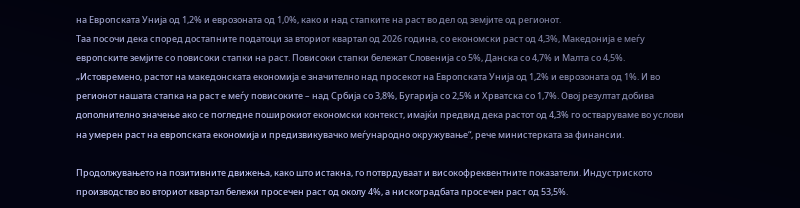на Европската Унија од 1,2% и еврозоната од 1,0%, како и над стапките на раст во дел од земјите од регионот.
Таа посочи дека според достапните податоци за вториот квартал од 2026 година, со економски раст од 4,3%, Македонија е меѓу европските земјите со повисоки стапки на раст. Повисоки стапки бележат Словенија со 5%, Данска со 4,7% и Малта со 4,5%.
„Истовремено, растот на македонската економија е значително над просекот на Европската Унија од 1,2% и еврозоната од 1%. И во регионот нашата стапка на раст е меѓу повисоките – над Србија со 3,8%, Бугарија со 2,5% и Хрватска со 1,7%. Овој резултат добива дополнително значење ако се погледне поширокиот економски контекст, имајќи предвид дека растот од 4,3% го остваруваме во услови на умерен раст на европската економија и предизвикувачко меѓународно окружување“, рече министерката за финансии.

Продолжувањето на позитивните движења, како што истакна, го потврдуваат и високофреквентните показатели. Индустриското производство во вториот квартал бележи просечен раст од околу 4%, а нискоградбата просечен раст од 53,5%.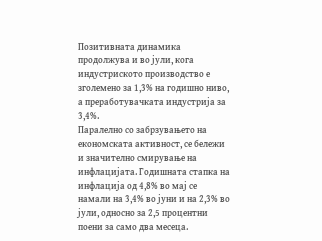Позитивната динамика продолжува и во јули, кога индустриското производство е зголемено за 1,3% на годишно ниво, а преработувачката индустрија за 3,4%.
Паралелно со забрзувањето на економската активност, се бележи и значително смирување на инфлацијата. Годишната стапка на инфлација од 4,8% во мај се намали на 3,4% во јуни и на 2,3% во јули, односно за 2,5 процентни поени за само два месеца.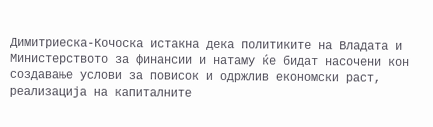Димитриеска-Кочоска истакна дека политиките на Владата и Министерството за финансии и натаму ќе бидат насочени кон создавање услови за повисок и одржлив економски раст, реализација на капиталните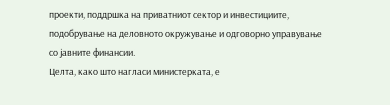проекти, поддршка на приватниот сектор и инвестициите, подобрување на деловното окружување и одговорно управување со јавните финансии.
Целта, како што нагласи министерката, е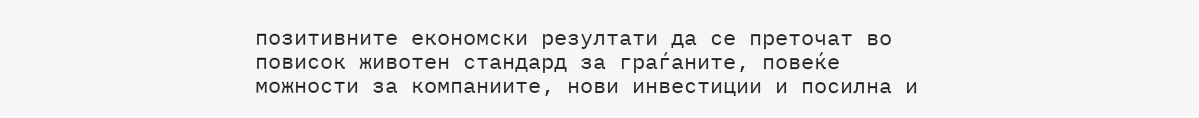позитивните економски резултати да се преточат во повисок животен стандард за граѓаните, повеќе можности за компаниите, нови инвестиции и посилна и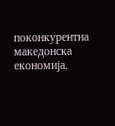поконкурентна македонска економија.